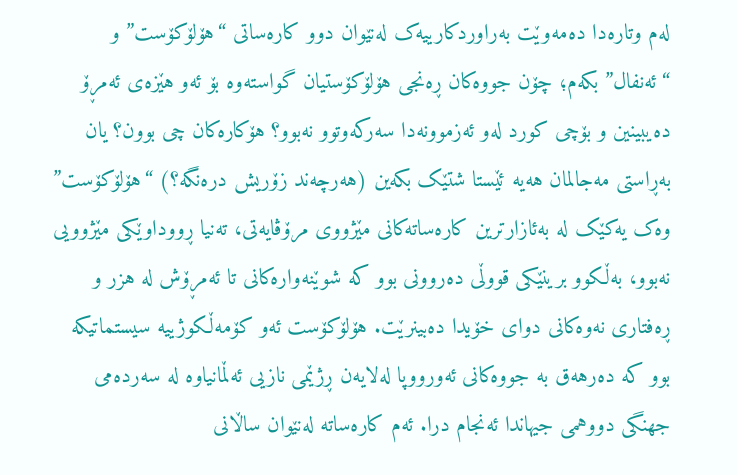لەم وتارەدا دەمەوێت بەراوردکارییەک لەنێوان دوو کارەساتی “هۆلۆکۆست” و “ئەنفال” بکەم؛ چۆن جووەکان ڕەنجی هۆلۆکۆستیان گواستەوە بۆ ئەو هێزەی ئەمڕۆ دەیبینین و بۆچی کورد لەو ئەزموونەدا سەرکەوتوو نەبوو؟ هۆکارەکان چی بوون؟ یان بەڕاستی مەجالمان هەیە ئێستا شتێک بکەین (هەرچەند زۆریش درەنگە؟) “هۆلۆکۆست” وەک یەکێک لە بەئازارترین کارەساتەکانی مێژووی مرۆڤایەتی، تەنیا ڕووداوێکی مێژوویی نەبوو، بەڵکوو برینێکی قووڵی دەروونی بوو کە شوێنەوارەکانی تا ئەمڕۆش لە هزر و ڕەفتاری نەوەکانی دوای خۆیدا دەبینرێت. هۆلۆکۆست ئەو کۆمەڵکوژییە سیستماتیکە بوو کە دەرهەق بە جووەکانی ئەورووپا لەلایەن ڕژێمی نازیی ئەڵمانیاوە لە سەردەمی جهنگی دووهمی جیهاندا ئەنجام درا. ئەم کارەساتە لەنێوان ساڵانی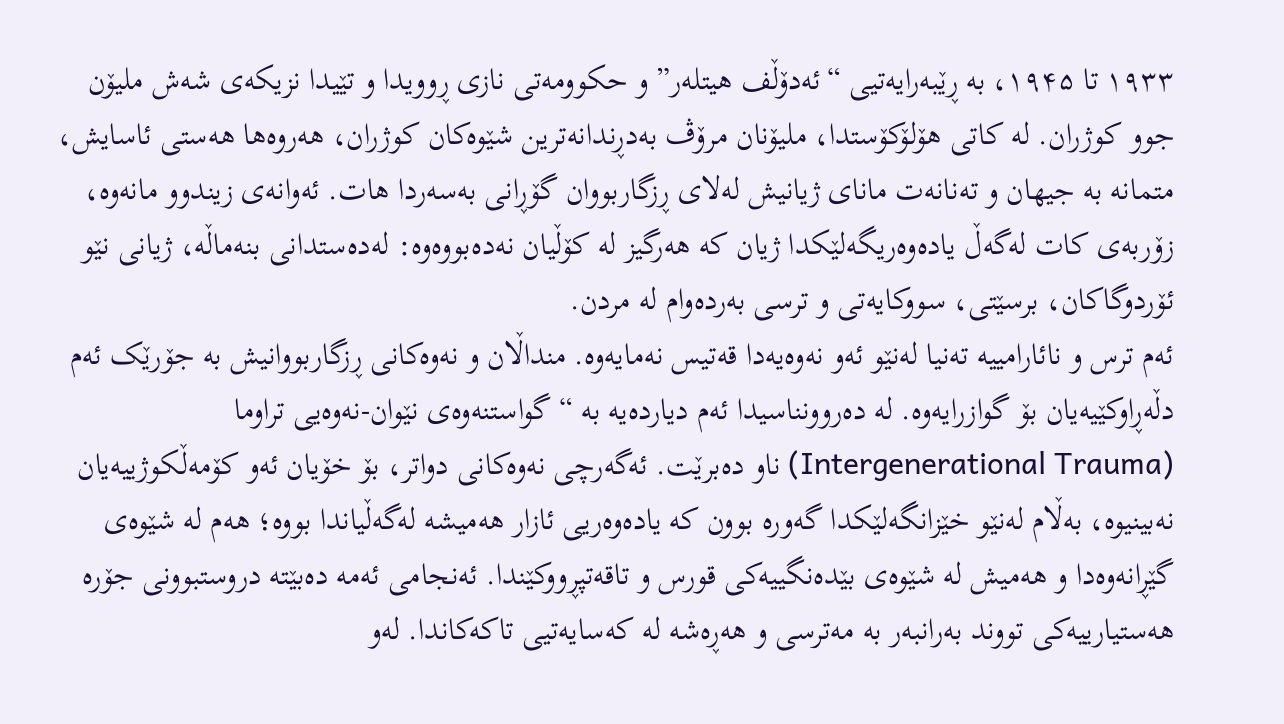۱۹۳۳ تا ۱۹۴۵، بە ڕێبەرایەتیی “ئەدۆڵف هیتلەر” و حکوومەتی نازی ڕوویدا و تێیدا نزیکەی شەش ملیۆن جوو کوژران. لە کاتی هۆلۆکۆستدا، ملیۆنان مرۆڤ بەدڕندانەترین شێوەکان کوژران، هەروەها هەستی ئاسایش، متمانە بە جیهان و تەنانەت مانای ژیانیش لەلای ڕزگاربووان گۆڕانی بەسەردا هات. ئەوانەی زیندوو مانەوە، زۆربەی کات لەگەڵ یادەوەریگەلێکدا ژیان کە هەرگیز لە کۆڵیان نەدەبووەوە: لەدەستدانی بنەماڵە، ژیانی نێو ئۆردوگاکان، برسێتی، سووکایەتی و ترسی بەردەوام لە مردن.
ئەم ترس و نائارامییە تەنیا لەنێو ئەو نەوەیەدا قەتیس نەمایەوە. منداڵان و نەوەکانی ڕزگاربووانیش بە جۆرێک ئەم دڵەڕاوکێیەیان بۆ گوازرایەوە. لە دەروونناسیدا ئەم دیاردەیە بە “گواستنەوەی نێوان-نەوەیی تراوما (Intergenerational Trauma) ناو دەبرێت. ئەگەرچی نەوەکانی دواتر، بۆ خۆیان ئەو کۆمەڵکوژییەیان نەبینیوە، بەڵام لەنێو خێزانگەلێکدا گەورە بوون کە یادەوەریی ئازار هەمیشە لەگەڵیاندا بووە؛ هەم لە شێوەی گێڕانەوەدا و هەمیش لە شێوەی بێدەنگییەکی قورس و تاقەتپڕووکێندا. ئەنجامی ئەمە دەبێتە دروستبوونی جۆرە هەستیارییەکی تووند بەرانبەر بە مەترسی و هەڕەشە لە کەسایەتیی تاکەکاندا. لەو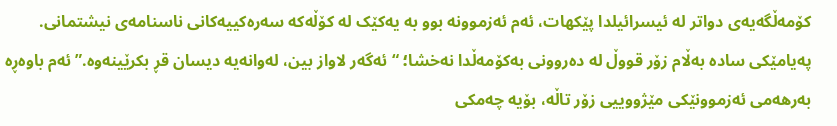کۆمەڵگەیەی دواتر لە ئیسرائیلدا پێکهات، ئەم ئەزموونە بوو بە یەکێک لە کۆڵەکە سەرەکییەکانی ناسنامەی نیشتمانی. پەیامێکی سادە بەڵام زۆر قووڵ لە دەروونی بەکۆمەڵدا نەخشا؛ “ئەگەر لاواز بین، لەوانەیە دیسان قڕ بکرێینەوە.” ئەم باوەڕە بەرهەمی ئەزموونێکی مێژووییی زۆر تاڵە، بۆیە چەمکی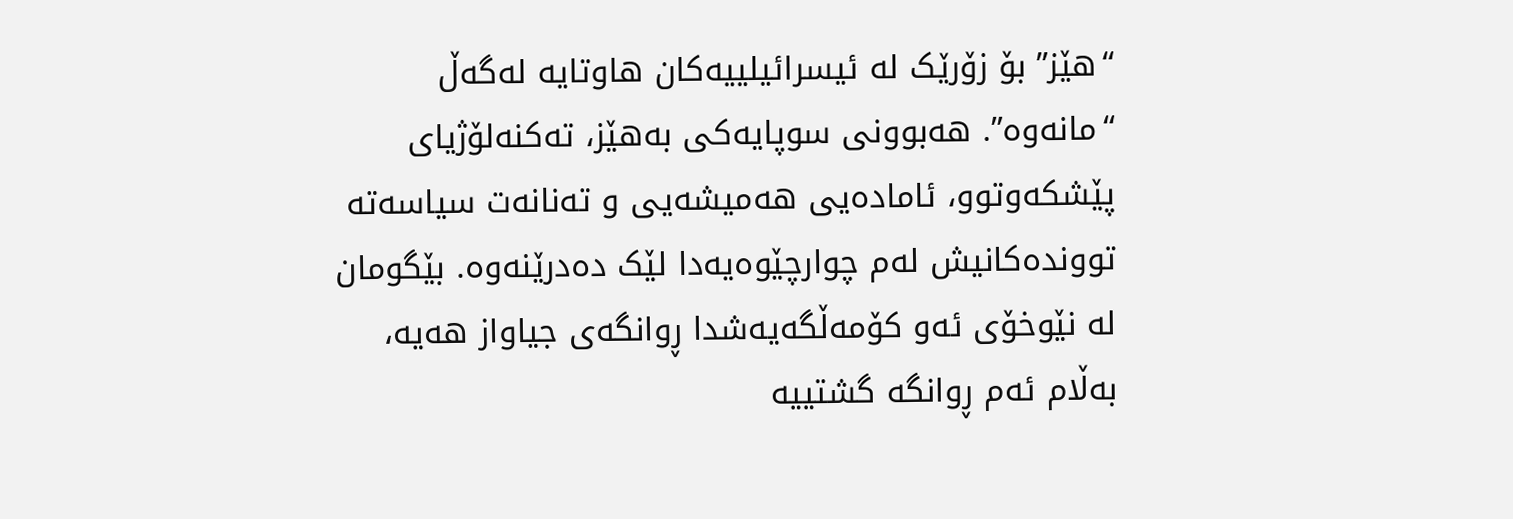“هێز” بۆ زۆرێک لە ئیسرائیلییەکان هاوتایە لەگەڵ “مانەوە”. هەبوونی سوپایەکی بەهێز، تەکنەلۆژیای پێشکەوتوو، ئامادەیی هەمیشەیی و تەنانەت سیاسەتە تووندەکانیش لەم چوارچێوەیەدا لێک دەدرێنەوە. بێگومان لە نێوخۆی ئەو کۆمەڵگەیەشدا ڕوانگەی جیاواز هەیە، بەڵام ئەم ڕوانگە گشتییە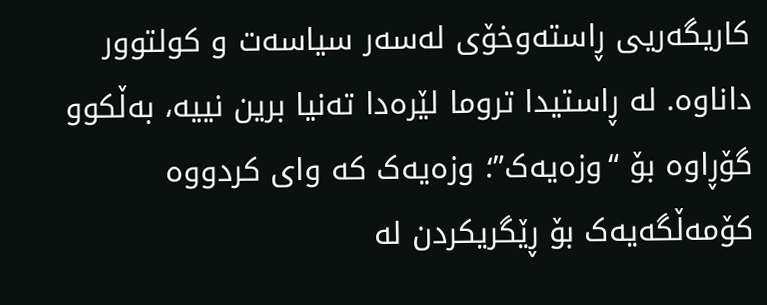کاریگەریی ڕاستەوخۆی لەسەر سیاسەت و کولتوور داناوە. لە ڕاستیدا تروما لێرەدا تەنیا برین نییە، بەڵکوو گۆڕاوە بۆ “وزەیەک”؛ وزەیەک کە وای کردووە کۆمەڵگەیەک بۆ ڕێگریکردن لە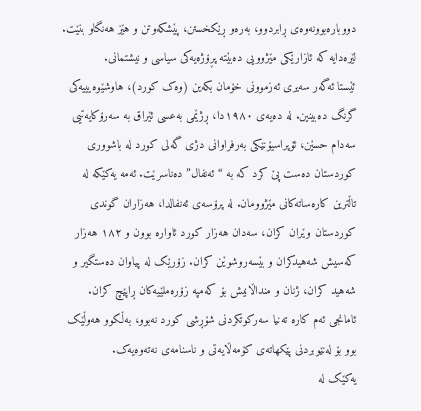دووبارەبوونەوەی ڕابردوو، بەرەو ڕێکخستن، پێشکەوتن و هێز هەنگاو بنێت. لێرەدایە کە ئازارێکی مێژوویی دەبێتە پڕۆژەیەکی سیاسی و نیشتمانی.
ئێستا ئەگەر سەیری ئەزموونی خۆمان بکەین (وەک کورد)، هاوشێوەیییەکی گرنگ دەبینین. لە دەیەی ١٩٨٠دا، ڕژێمی بەعسی ئێراق بە سەرۆکایەتیی سەدام حسێن، ئۆپراسیۆنێکی بەرفراوانی دژی گەلی کورد لە باشووری کوردستان دەست پێ کرد کە بە “ئەنفال” دەناسرێت. ئەمە یەکێکە لە تاڵترین کارەساتەکانی مێژوومان. لە پرۆسەی ئەنفالدا، هەزاران گوندی کوردستان وێران کران، سەدان هەزار کورد ئاوارە بوون و ١٨٢ هەزار کەسیش شەهیدکران و بێسەروشوێن کران. زۆرێک لە پیاوان دەستگیر و شەهید کران، ژنان و منداڵانیش بۆ کەمپە زۆرەملێیەکان ڕاپێچ کران. ئامانجی ئەم کارە تەنیا سەرکوتکردنی شۆڕشی کورد نەبوو، بەڵکوو هەوڵێک بوو بۆ لەنێوبردنی پێکهاتەی کۆمەڵایەتی و ناسنامەی نەتەوەیەک.
یەکێک لە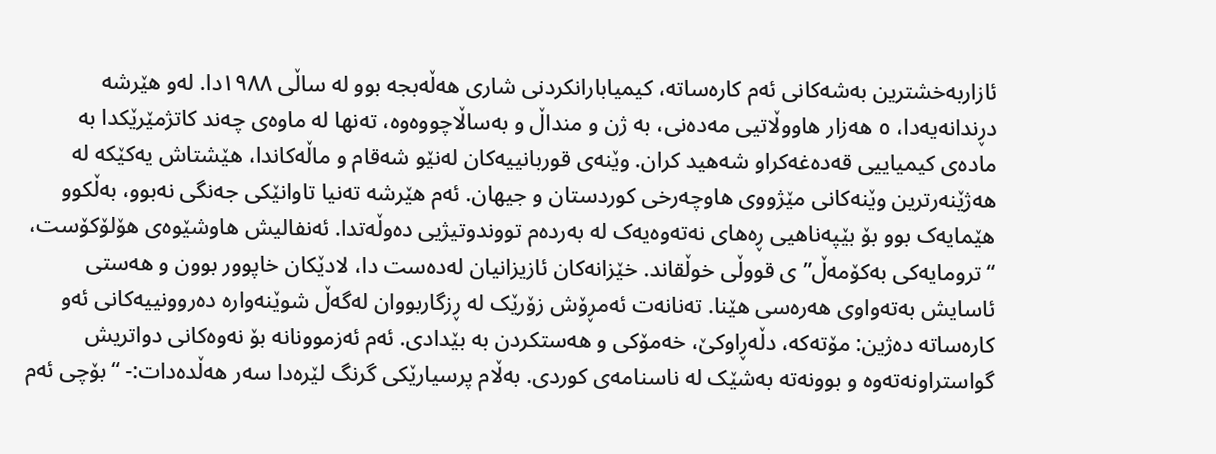ئازاربەخشترین بەشەکانی ئەم کارەساتە، کیمیابارانکردنی شاری هەڵەبجە بوو لە ساڵی ١٩٨٨دا. لەو هێرشە دڕندانەیەدا، ٥ هەزار هاووڵاتیی مەدەنی، بە ژن و منداڵ و بەساڵاچووەوە، تەنها لە ماوەی چەند کاتژمێرێکدا بە مادەی کیمیاییی قەدەغەکراو شەهید کران. وێنەی قوربانییەکان لەنێو شەقام و ماڵەکاندا، هێشتاش یەکێکە لە هەژێنەرترین وێنەکانی مێژووی هاوچەرخی کوردستان و جیهان. ئەم هێرشە تەنیا تاوانێکی جەنگی نەبوو، بەڵکوو هێمایەک بوو بۆ بێپەناهیی ڕەهای نەتەوەیەک لە بەردەم تووندوتیژیی دەوڵەتدا. ئەنفالیش هاوشێوەی هۆلۆکۆست، “ترومایەکی بەکۆمەڵ”ی قووڵی خوڵقاند. خێزانەکان ئازیزانیان لەدەست دا، لادێکان خاپوور بوون و هەستی ئاسایش بەتەواوی هەرەسی هێنا. تەنانەت ئەمڕۆش زۆرێک لە ڕزگاربووان لەگەڵ شوێنەوارە دەروونییەکانی ئەو کارەساتە دەژین: مۆتەکە، دڵەڕاوکێ، خەمۆکی و هەستکردن بە بێدادی. ئەم ئەزموونانە بۆ نەوەکانی دواتریش گواستراونەتەوە و بوونەتە بەشێک لە ناسنامەی کوردی. بەڵام پرسیارێکی گرنگ لێرەدا سەر هەڵدەدات:- “بۆچی ئەم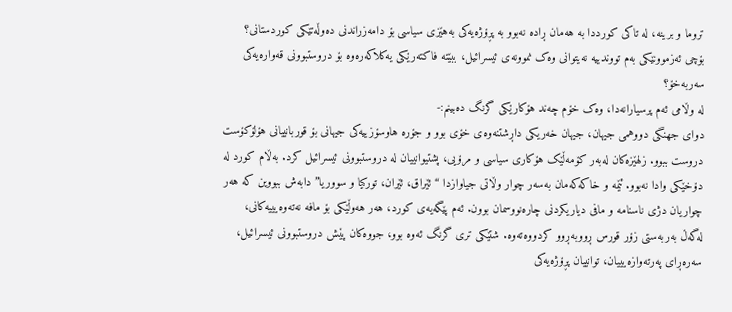تروما و برینە، لە تاکی کورددا بە هەمان ڕادە نەبوو بە پڕۆژەیەکی بەهێزی سیاسی بۆ دامەزراندنی دەوڵەتێکی کوردستانی؟ بۆچی ئەزموونێکی بەم تووندییە نەیتوانی وەک نموونەی ئیسرائیل، ببێتە فاکتەرێکی یەکلاکەرەوە بۆ دروستبوونی قەوارەیەکی سەربەخۆ؟
لە وڵامی ئەم پرسیارانەدا، وەک خۆم چەند هۆکارێکی گرنگ دەبینم:-
دوای جهنگی دووهمی جیهان، جیهان خەریکی داڕشتنەوەی خۆی بوو و جۆرە هاوسۆزییەکی جیهانی بۆ قوربانییانی هۆلۆکۆست دروست ببوو. زلهێزەکان لەبەر کۆمەڵێک هۆکاری سیاسی و مرۆیی، پشتیوانییان لە دروستبوونی ئیسرائیل کرد. بەڵام کورد لە دۆخێکی وادا نەبوو. ئێمە و خاکەکەمان بەسەر چوار وڵاتی جیاوازدا “ئێراق، ئێران، تورکیا و سووریا” دابەش ببووین کە هەر چواریان دژی ناسنامە و مافی دیاریکردنی چارەنووسمان بوون. ئەم پێگەیەی کورد، هەر هەوڵێکی بۆ مافە نەتەوەیییەکانی، لەگەڵ بەربەستی زۆر قورس ڕووبەڕوو کردووەتەوە. شتێکی تری گرنگ ئەوە بوو، جووەکان پێش دروستبوونی ئیسرائیل، سەرەڕای پەرتەوازەیییان، توانییان پڕۆژەیەکی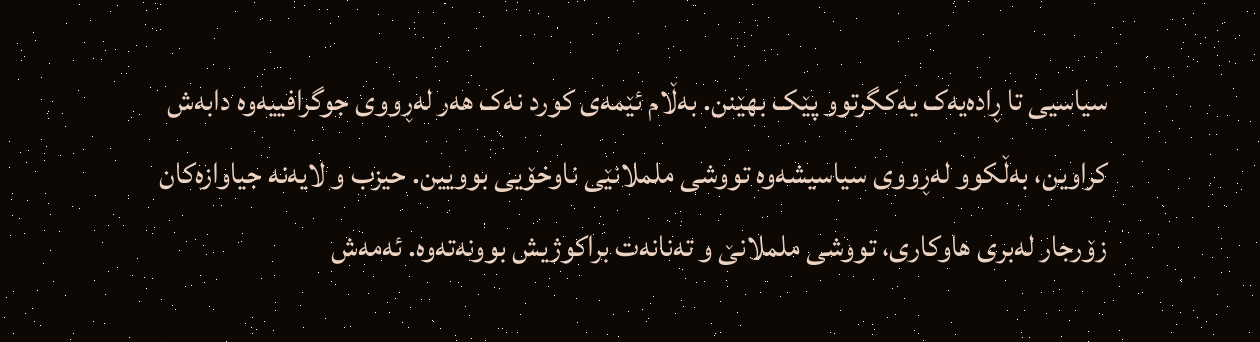سیاسیی تا ڕادەیەک یەکگرتوو پێک بهێنن. بەڵام ئێمەی کورد نەک هەر لەڕووی جوگرافییەوە دابەش کراوین، بەڵکوو لەڕووی سیاسیشەوە تووشی ململانێی ناوخۆیی بوویین. حیزب و لایەنە جیاوازەکان زۆرجار لەبری هاوکاری، تووشی ململانێ و تەنانەت براکوژیش بوونەتەوە. ئەمەش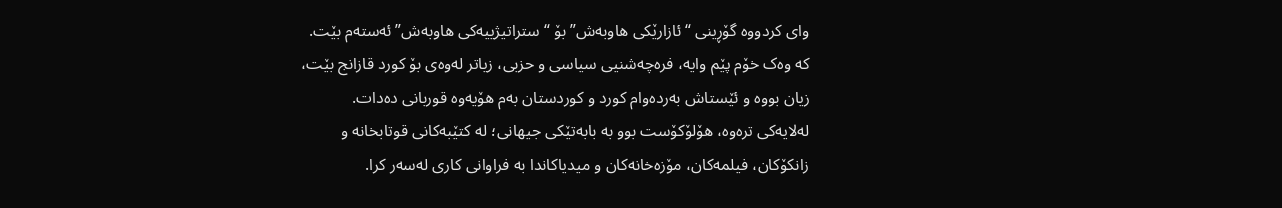وای کردووە گۆڕینی “ئازارێکی هاوبەش” بۆ “ستراتیژییەکی هاوبەش” ئەستەم بێت. کە وەک خۆم پێم وایە، فرەچەشنیی سیاسی و حزبی، زیاتر لەوەی بۆ کورد قازانج بێت، زیان بووە و ئێستاش بەردەوام کورد و کوردستان بەم هۆیەوە قوربانی دەدات.
لەلایەکی ترەوە، هۆلۆکۆست بوو بە بابەتێکی جیهانی؛ لە کتێبەکانی قوتابخانە و زانکۆکان، فیلمەکان، مۆزەخانەکان و میدیاکاندا بە فراوانی کاری لەسەر کرا.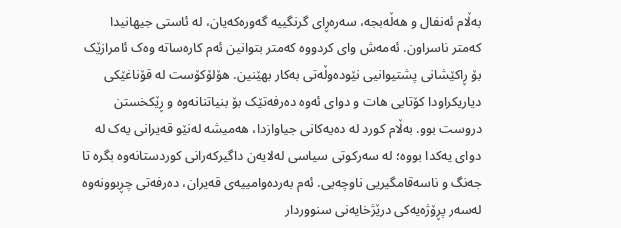بەڵام ئەنفال و هەڵەبجە، سەرەڕای گرنگییە گەورەکەیان، لە ئاستی جیهانیدا کەمتر ناسراون. ئەمەش وای کردووە کەمتر بتوانین ئەم کارەساتە وەک ئامرازێک بۆ ڕاکێشانی پشتیوانیی نێودەوڵەتی بەکار بهێنین. هۆلۆکۆست لە قۆناغێکی دیاریکراودا کۆتایی هات و دوای ئەوە دەرفەتێک بۆ بنیاتنانەوە و ڕێکخستن دروست بوو. بەڵام کورد لە دەیەکانی جیاوازدا، هەمیشە لەنێو قەیرانی یەک لە دوای یەکدا بووە؛ لە سەرکوتی سیاسی لەلایەن داگیرکەرانی کوردستانەوە بگرە تا جەنگ و ناسەقامگیریی ناوچەیی. ئەم بەردەوامییەی قەیران، دەرفەتی چڕبوونەوە لەسەر پڕۆژەیەکی درێژخایەنی سنووردار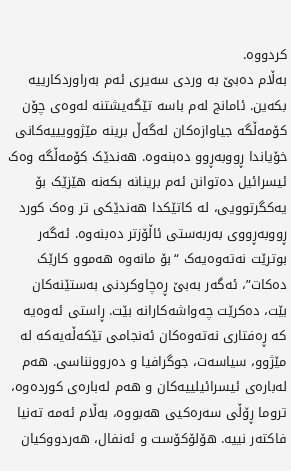کردووە.
بەڵام دەبێ بە وردی سەیری ئەم بەراوردکارییە بکەین. ئامانج لەم باسە تێگەیشتنە لەوەی چۆن کۆمەڵگە جیاوازەکان لەگەڵ برینە مێژوویییەکانی خۆیاندا ڕووبەڕوو دەبنەوە. هەندێک کۆمەڵگە وەک ئیسرائیل دەتوانن ئەم برینانە بکەنە هێزێک بۆ یەکگرتوویی، لە کاتێکدا هەندێکی تر وەک کورد ڕووبەڕووی بەربەستی ئاڵۆزتر دەبنەوە. ئەگەر بوترێت نەتەوەیەک “بۆ مانەوە هەموو کارێک دەکات”، ئەگەر بەبێ ڕەچاوکردنی بەستێنەکان بێت، دەکرێت چەواشەکارانە بێت. ڕاستی ئەوەیە کە ڕەفتاری نەتەوەکان ئەنجامی تێکەڵەیەکە لە مێژوو، سیاسەت، جوگرافیا و دەروونناسی. هەم لەبارەی ئیسرائیلییەکان و هەم لەبارەی کوردەوە، تروما ڕۆڵی سەرەکیی هەبووە، بەڵام ئەمە تەنیا فاکتەر نییە. هۆلۆکۆست و ئەنفال، هەردووکیان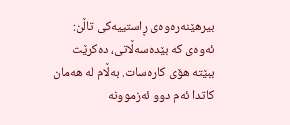بیرهێنەرەوەی ڕاستییەکی تاڵن: ئەوەی کە بێدەسەڵاتی، دەکرێت ببێتە هۆی کارەسات. بەڵام لە هەمان کاتدا ئەم دوو ئەزموونە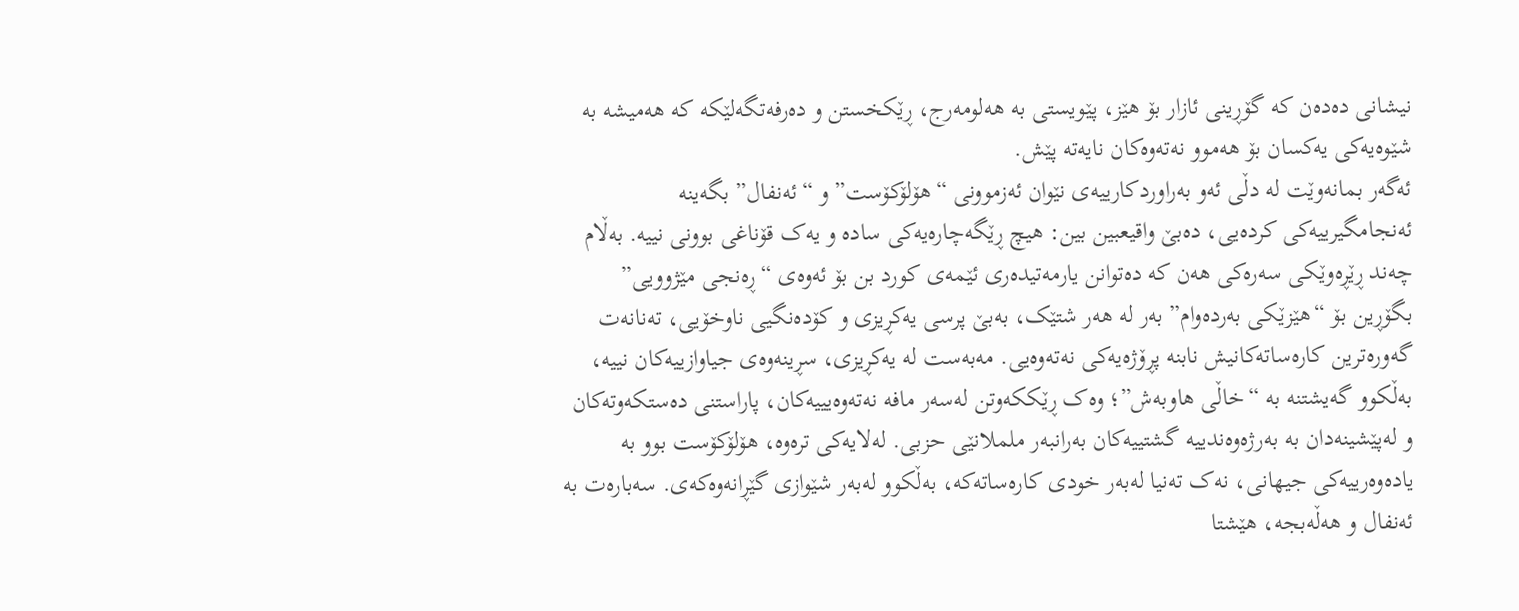نیشانی دەدەن کە گۆڕینی ئازار بۆ هێز، پێویستی بە هەلومەرج، ڕێکخستن و دەرفەتگەلێکە کە هەمیشە بە شێوەیەکی یەکسان بۆ هەموو نەتەوەکان نایەتە پێش.
ئەگەر بمانەوێت لە دڵی ئەو بەراوردکارییەی نێوان ئەزموونی “هۆلۆکۆست” و “ئەنفال” بگەینە ئەنجامگیرییەکی کردەیی، دەبێ واقیعبین بین: هیچ ڕێگەچارەیەکی سادە و یەک قۆناغی بوونی نییە. بەڵام چەند ڕێڕەوێکی سەرەکی هەن کە دەتوانن یارمەتیدەری ئێمەی کورد بن بۆ ئەوەی “ڕەنجی مێژوویی” بگۆڕین بۆ “هێزێکی بەردەوام” بەر لە هەر شتێک، بەبێ پرسی یەکڕیزی و کۆدەنگیی ناوخۆیی، تەنانەت گەورەترین کارەساتەکانیش نابنە پڕۆژەیەکی نەتەوەیی. مەبەست لە یەکڕیزی، سڕینەوەی جیاوازییەکان نییە، بەڵکوو گەیشتنە بە “خاڵی هاوبەش”؛ وەک ڕێککەوتن لەسەر مافە نەتەوەیییەکان، پاراستنی دەستکەوتەکان و لەپێشینەدان بە بەرژەوەندییە گشتییەکان بەرانبەر ململانێی حزبی. لەلایەکی ترەوە، هۆلۆکۆست بوو بە یادەوەرییەکی جیهانی، نەک تەنیا لەبەر خودی کارەساتەکە، بەڵکوو لەبەر شێوازی گێڕانەوەکەی. سەبارەت بە ئەنفال و هەڵەبجە، هێشتا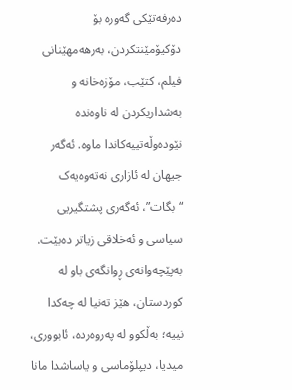دەرفەتێکی گەورە بۆ دۆکیۆمێنتکردن، بەرهەمهێنانی فیلم، کتێب، مۆزەخانە و بەشداریکردن لە ناوەندە نێودەوڵەتییەکاندا ماوە. ئەگەر جیهان لە ئازاری نەتەوەیەک “بگات”، ئەگەری پشتگیریی سیاسی و ئەخلاقی زیاتر دەبێت.
بەپێچەوانەی ڕوانگەی باو لە کوردستان، هێز تەنیا لە چەکدا نییە؛ بەڵکوو لە پەروەردە، ئابووری، میدیا، دیپلۆماسی و یاساشدا مانا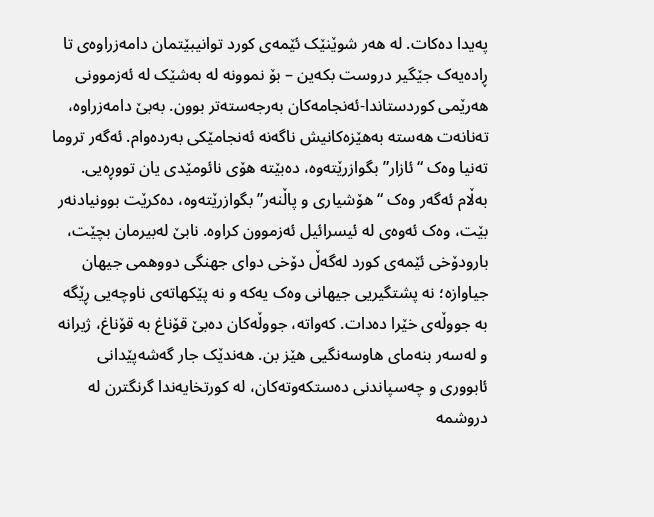پەیدا دەکات. لە هەر شوێنێک ئێمەی کورد توانیبێتمان دامەزراوەی تا ڕادەیەک جێگیر دروست بکەین – بۆ نموونە لە بەشێک لە ئەزموونی هەرێمی کوردستاندا-ئەنجامەکان بەرجەستەتر بوون. بەبێ دامەزراوە، تەنانەت هەستە بەهێزەکانیش ناگەنە ئەنجامێکی بەردەوام. ئەگەر تروما تەنیا وەک “ئازار” بگوازرێتەوە، دەبێتە هۆی نائومێدی یان تووڕەیی. بەڵام ئەگەر وەک “هۆشیاری و پاڵنەر” بگوازرێتەوە، دەکرێت بوونیادنەر بێت، وەک ئەوەی لە ئیسرائیل ئەزموون کراوە. نابێ لەبیرمان بچێت، بارودۆخی ئێمەی کورد لەگەڵ دۆخی دوای جهنگی دووهمی جیهان جیاوازە؛ نە پشتگیریی جیهانی وەک یەکە و نە پێکهاتەی ناوچەیی ڕێگە بە جووڵەی خێرا دەدات. کەواتە، جووڵەکان دەبێ قۆناغ بە قۆناغ، ژیرانە و لەسەر بنەمای هاوسەنگیی هێز بن. هەندێک جار گەشەپێدانی ئابووری و چەسپاندنی دەستکەوتەکان، لە کورتخایەندا گرنگترن لە دروشمە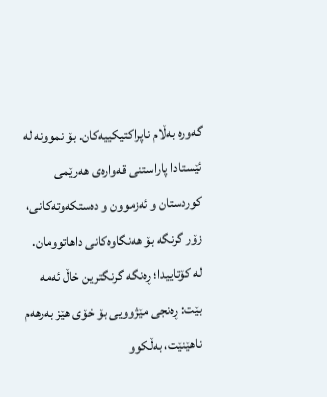گەورە بەڵام ناپراکتیکییەکان. بۆ نموونە لە ئێستادا پاراستنی قەوارەی هەرێمی کوردستان و ئەزموون و دەستکەوتەکانی، زۆر گرنگە بۆ هەنگاوەکانی داهاتوومان.
لە کۆتاییدا؛ ڕەنگە گرنگترین خاڵ ئەمە بێت: ڕەنجی مێژوویی بۆ خۆی هێز بەرهەم ناهێنێت، بەڵکوو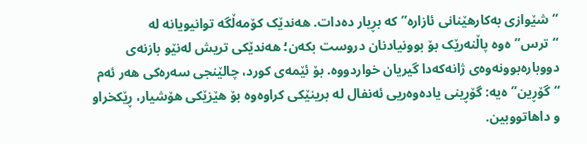“شێوازی بەکارهێنانی ئازارە” کە بڕیار دەدات. هەندێک کۆمەڵگە توانیویانە لە “ترس”ەوە پاڵنەرێک بۆ بوونیادنان دروست بکەن؛ هەندێکی تریش لەنێو بازنەی دووبارەبوونەوەی ژانەکەدا گیریان خواردووە. بۆ ئێمەی کورد، چالێنجی سەرەکی هەر ئەم “گۆڕین”ەیە: گۆڕینی یادەوەریی ئەنفال لە برینێکی کراوەوە بۆ هێزێکی هۆشیار، ڕێکخراو و داهاتووبین.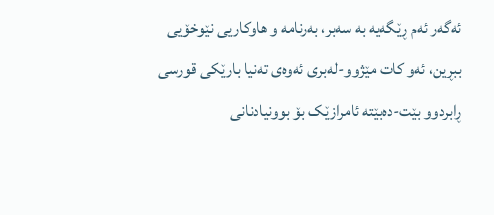ئەگەر ئەم ڕێگەیە بە سەبر، بەرنامە و هاوکاریی نێوخۆیی ببڕین، ئەو کات مێژوو-لەبری ئەوەی تەنیا بارێکی قورسی ڕابردوو بێت-دەبێتە ئامرازێک بۆ بوونیادنانی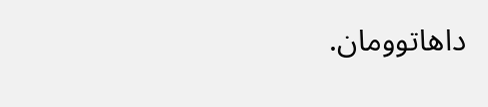داهاتوومان.